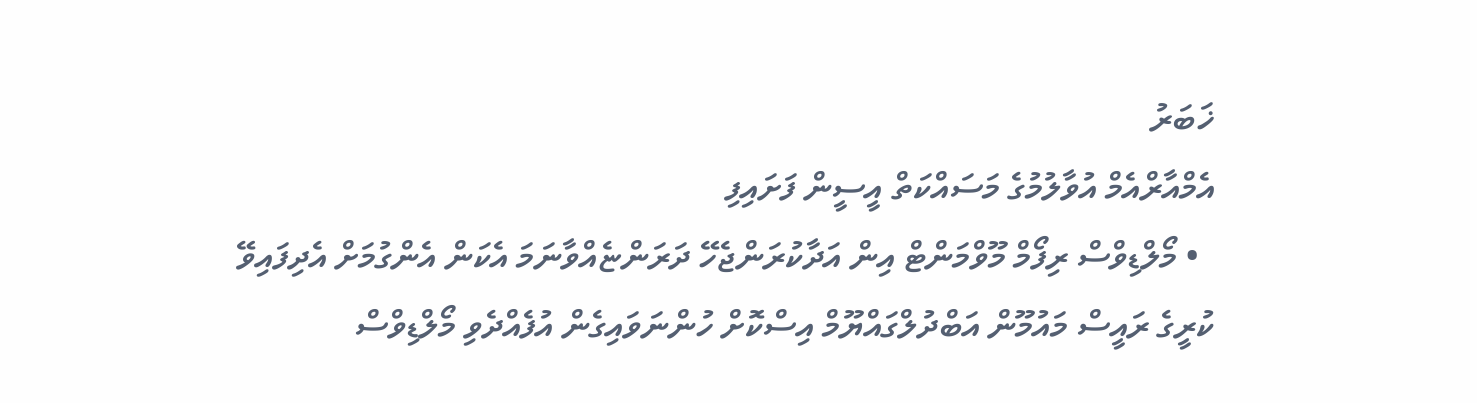ޚަބަރު
އެމްއާރްއެމް އުވާލުމުގެ މަސައްކަތް އީސީން ފަށައިފި
  • މޯލްޑިވްސް ރިފޯމް މޫވްމަންޓް އިން އަދާކުރަންޖެހޭ ދަރަންޏެއްވާނަމަ އެކަން އެންގުމަށް އެދިފައިވޭ
ކުރީގެ ރައީސް މައުމޫން އަބްދުލްގައްޔޫމް އިސްކޮށް ހުންނަވައިގެން އުފެއްދެވި މޯލްޑިވްސް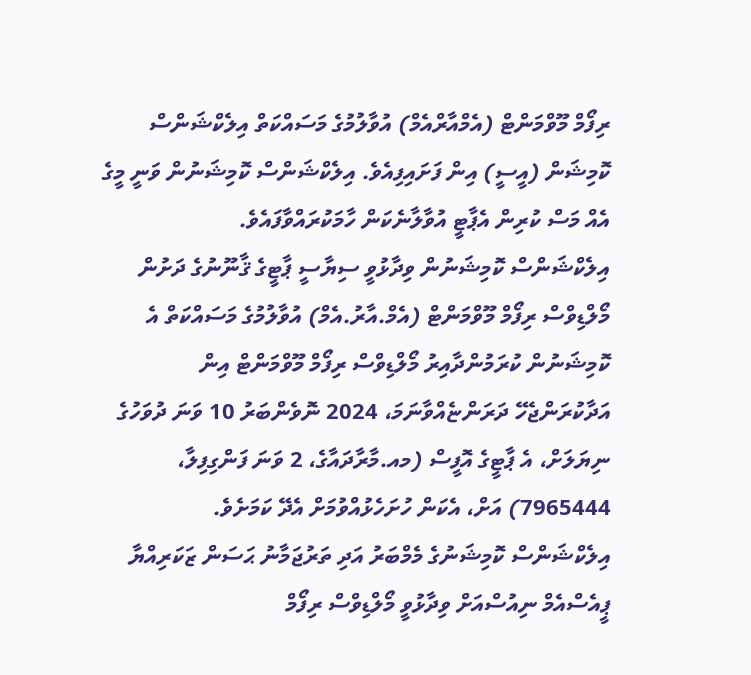ރިފޯމް މޫވްމަންޓް (އެމްއާރްއެމް) އުވާލުމުގެ މަސައްކަތް އިލެކްޝަންސް ކޮމިޝަން (އީސީ) އިން ފަށައިފިއެވެ. އިލެކްޝަންސް ކޮމިޝަނުން ވަނީ މީގެ އެއް މަސް ކުރިން އެޕާޓީ އުވާލާނެކަން ހާމަކުރައްވާފައެވެ.
އިލެކްޝަންސް ކޮމިޝަނުން ވިދާޅުވީ ސިޔާސީ ޕާޓީގެ ޤާނޫނުގެ ދަށުން މޯލްޑިވްސް ރިފޯމް މޫވްމަންޓް (އެމް.އާރު.އެމް) އުވާލުމުގެ މަސައްކަތް އެ ކޮމިޝަނުން ކުރަމުންދާއިރު މޯލްޑިވްސް ރިފޯމް މޫވްމަންޓް އިން އަދާކުރަންޖެހޭ ދަރަންޏެއްވާނަމަ، 2024 ނޮވެންބަރު 10 ވަނަ ދުވަހުގެ ނިޔަލަށް، އެ ޕާޓީގެ އޮފީސް (މއ.މާރާދައާގެ، 2 ވަނަ ފަންގިފިލާ، 7965444) އަށް، އެކަން ހުށަހެޅުއްވުމަށް އެދޭ ކަމަށެވެ.
އިލެކްޝަންސް ކޮމިޝަނުގެ މެމްބަރު އަދި ތަރުޖަމާނު ޙަސަން ޒަކަރިއްޔާ ޕީއެސްއެމް ނިއުސްއަށް ވިދާޅުވީ މޯލްޑިވްސް ރިފޯމް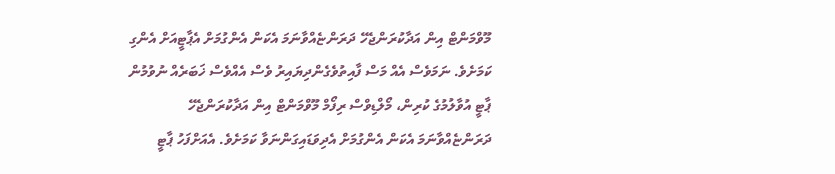މޫވްމަންޓް އިން އަދާކުރަންޖެހޭ ދަރަންޏެއްވާނަމަ އެކަން އެންގުމަށް އެޕާޓީއަށް އެންގި ކަމަށެވެ. ނަމަވެސް އެއް މަސް ފާއިތުވެގެންދިޔައިރު ވެސް އެއްވެސް ޚަބަރެއް ނުވުމުން ޕާޓީ އުވާލުމުގެ ކުރިން، މޯލްޑިވްސް ރިފޯމް މޫވްމަންޓް އިން އަދާކުރަންޖެހޭ ދަރަންޏެއްވާނަމަ އެކަން އެންގުމަށް އެދިވަޑައިގަންނަވާ ކަމަށެވެ. އެއަށްފަހު ޕާޓީ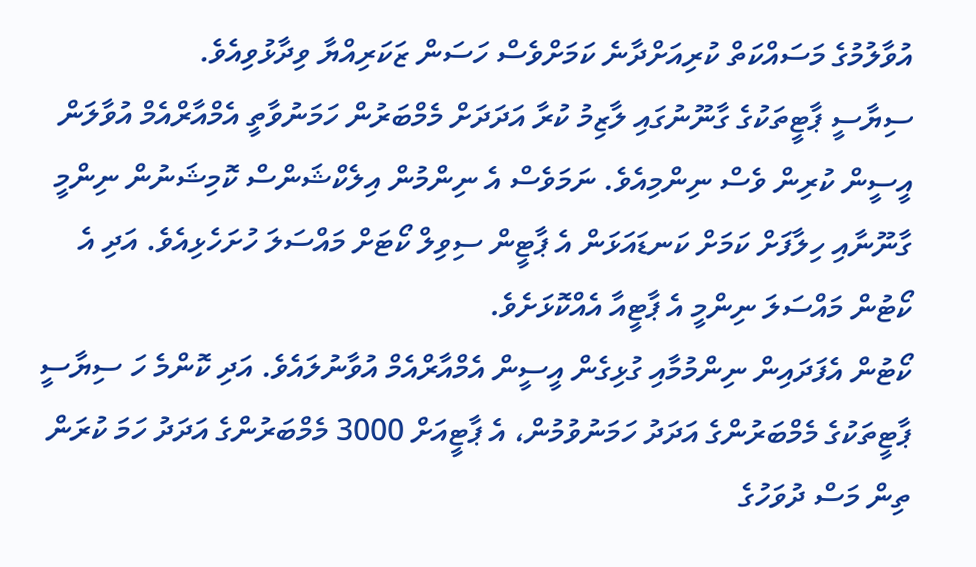އުވާލުމުގެ މަސައްކަތް ކުރިއަށްދާނެ ކަމަށްވެސް ހަސަން ޒަކަރިއްޔާ ވިދާޅުވިއެވެ.
ސިޔާސީ ޕާޓީތަކުގެ ގާނޫނުގައި ލާޒިމު ކުރާ އަދަދަށް މެމްބަރުން ހަމަނުވާތީ އެމްއާރްއެމް އުވާލަން އީސީން ކުރިން ވެސް ނިންމިއެވެ. ނަމަވެސް އެ ނިންމުން އިލެކްޝަންސް ކޮމިޝަނުން ނިންމީ ގާނޫނާއި ހިލާފަށް ކަމަށް ކަނޑައަޅަން އެ ޕާޓީން ސިވިލް ކޯޓަށް މައްސަލަ ހުށަހެޅިއެވެ. އަދި އެ ކޯޓުން މައްސަލަ ނިންމީ އެ ޕާޓީއާ އެއްކޮޅަށެވެ.
ކޯޓުން އެފަދައިން ނިންމުމާއި ގުޅިގެން އީސީން އެމްއާރްއެމް އުވާނުލައެވެ. އަދި ކޮންމެ ހަ ސިޔާސީ ޕާޓީތަކުގެ މެމްބަރުންގެ އަދަދު ހަމަނުވުމުން، އެ ޕާޓީއަށް 3000 މެމްބަރުންގެ އަދަދު ހަމަ ކުރަން ތިން މަސް ދުވަހުގެ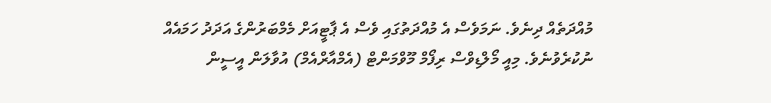މުއްދަތެއް ދިނެވެ. ނަމަވެސް އެ މުއްދަތުގައި ވެސް އެ ޕާޓީއަށް މެމްބަރުންގެ އަދަދު ހަމައެއް ނުކުރެވުނެވެ. މިއީ މޯލްޑިވްސް ރިފޯމް މޫވްމަންޓް (އެމްއާރްއެމް) އުވާލަން އީސީން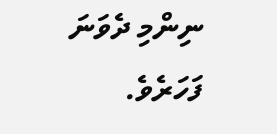ނިންމި ދެވަނަ ފަހަރެވެ.